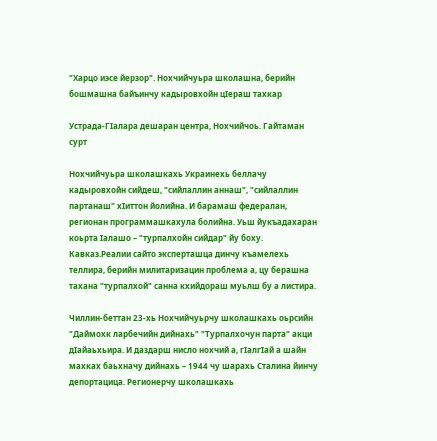"Харцо иэсе йерзор". Нохчийчуьра школашна, берийн бошмашна байъинчу кадыровхойн цIераш тахкар

Устрада-ГIалара дешаран центра, Нохчийчоь. Гайтаман сурт

Нохчийчуьра школашкахь Украинехь беллачу кадыровхойн сийдеш, "сийлаллин аннаш", "сийлаллин партанаш" хIиттон йолийна. И барамаш федералан, регионан программашкахула болийна. Уьш йукъадахаран коьрта Iалашо – "турпалхойн сийдар" йу боху. Кавказ.Реалии сайто эксперташца динчу къамелехь теллира, берийн милитаризацин проблема а, цу берашна тахана "турпалхой" санна кхийдораш муьлш бу а листира.

Чиллин-беттан 23-хь Нохчийчуьрчу школашкахь оьрсийн "Даймохк ларбечийн дийнахь" "Турпалхочун парта" акци дIайаьхьира. И даздарш нисло нохчий а, гIалгIай а шайн махках баьхначу дийнахь – 1944 чу шарахь Сталина йинчу депортацица. Регионерчу школашкахь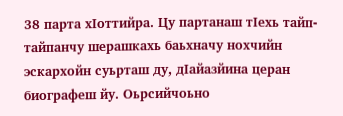38 парта хIоттийра. Цу партанаш тIехь тайп-тайпанчу шерашкахь баьхначу нохчийн эскархойн суьрташ ду, дIайазйина церан биографеш йу. Оьрсийчоьно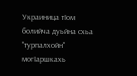Украиница тIом болийча дуьйна схьа "турпалхойн" могIаршкахь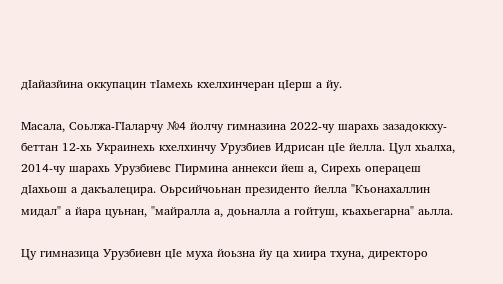дIайазйина оккупацин тIамехь кхелхинчеран цIерш а йу.

Масала, Соьлжа-ГIаларчу №4 йолчу гимназина 2022-чу шарахь зазадоккху-беттан 12-хь Украинехь кхелхинчу Урузбиев Идрисан цIе йелла. Цул хьалха, 2014-чу шарахь Урузбиевс ГIирмина аннекси йеш а, Сирехь операцеш дIахьош а дакъалецира. Оьрсийчоьнан президенто йелла "Къонахаллин мидал" а йара цуьнан, "майралла а, доьналла а гойтуш, къахьегарна" аьлла.

Цу гимназица Урузбиевн цIе муха йоьзна йу ца хиира тхуна, директоро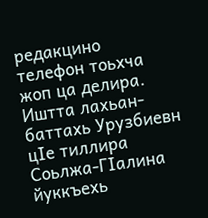редакцино телефон тоьхча жоп ца делира. Иштта лахьан-баттахь Урузбиевн цIе тиллира Соьлжа-ГIалина йуккъехь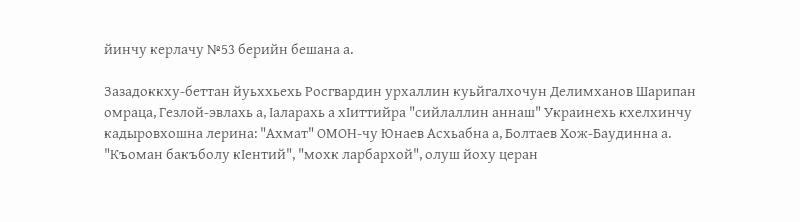йинчу керлачу №53 берийн бешана а.

Зазадоккху-беттан йуьххьехь Росгвардин урхаллин куьйгалхочун Делимханов Шарипан омраца, Гезлой-эвлахь а, Iаларахь а хIиттийра "сийлаллин аннаш" Украинехь кхелхинчу кадыровхошна лерина: "Ахмат" ОМОН-чу Юнаев Асхьабна а, Болтаев Хож-Баудинна а. "Къоман бакъболу кIентий", "мохк ларбархой", олуш йоху церан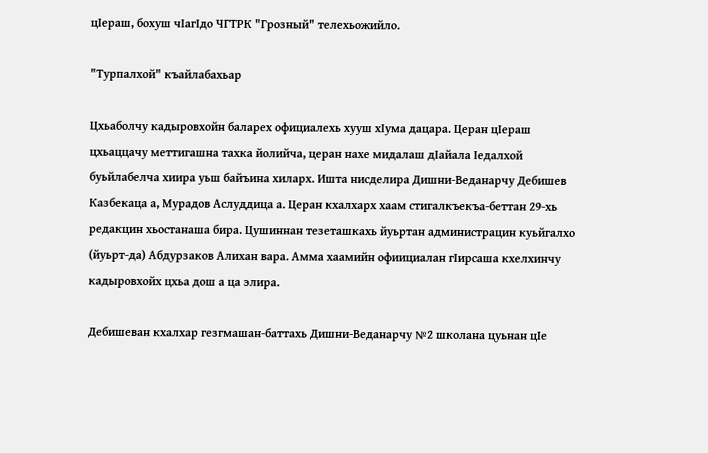цIераш, бохуш чIагIдо ЧГТРК "Грозный" телехьожийло.

"Турпалхой" къайлабахьар

Цхьаболчу кадыровхойн баларех официалехь хууш хIума дацара. Церан цIераш цхьаццачу меттигашна тахка йолийча, церан нахе мидалаш дIайала Iедалхой буьйлабелча хиира уьш байъина хиларх. Ишта нисделира Дишни-Веданарчу Дебишев Казбекаца а, Мурадов Аслуддица а. Церан кхалхарх хаам стигалкъекъа-беттан 29-хь редакцин хьостанаша бира. Цушиннан тезеташкахь йуьртан администрацин куьйгалхо (йуьрт-да) Абдурзаков Алихан вара. Амма хаамийн офиициалан гIирсаша кхелхинчу кадыровхойх цхьа дош а ца элира.

Дебишеван кхалхар гезгмашан-баттахь Дишни-Веданарчу №2 школана цуьнан цIе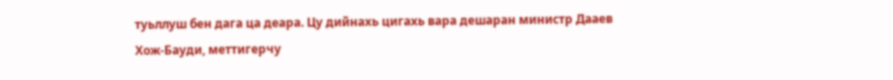туьллуш бен дага ца деара. Цу дийнахь цигахь вара дешаран министр Дааев Хож-Бауди, меттигерчу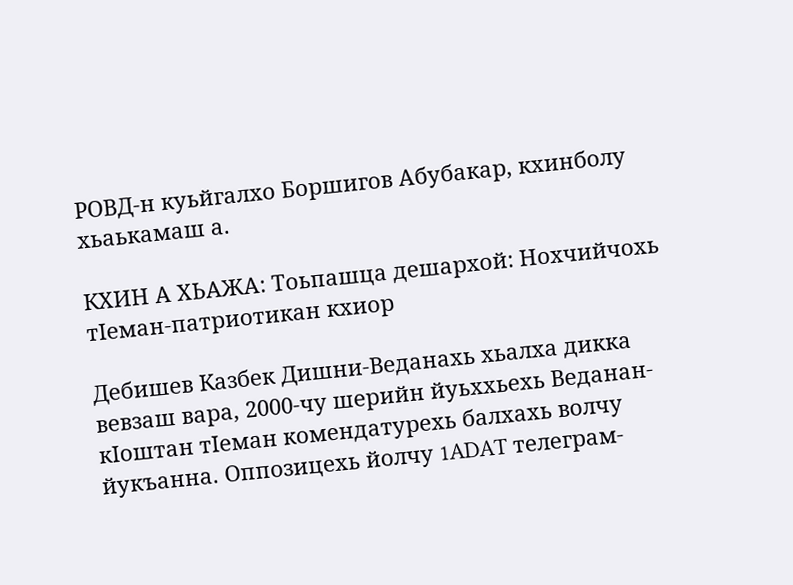РОВД-н куьйгалхо Боршигов Абубакар, кхинболу хьаькамаш а.

КХИН А ХЬАЖА: Тоьпашца дешархой: Нохчийчохь тIеман-патриотикан кхиор

Дебишев Казбек Дишни-Веданахь хьалха дикка вевзаш вара, 2000-чу шерийн йуьххьехь Веданан-кIоштан тIеман комендатурехь балхахь волчу йукъанна. Оппозицехь йолчу 1ADAT телеграм-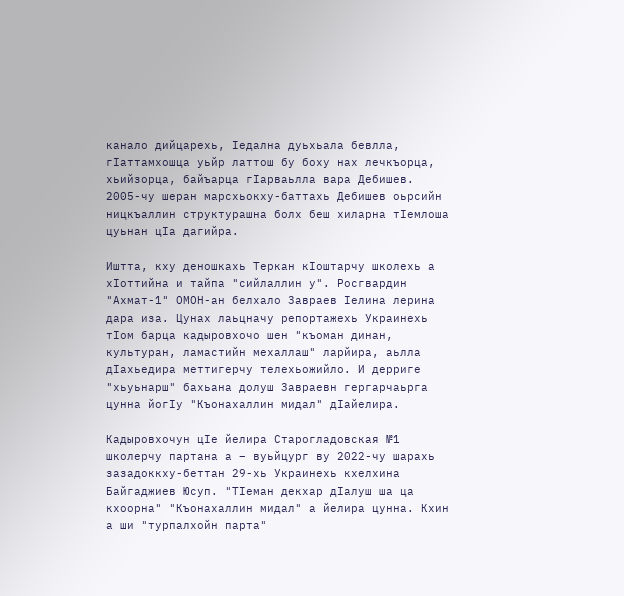канало дийцарехь, Iедална дуьхьала бевлла, гIаттамхошца уьйр латтош бу боху нах лечкъорца, хьийзорца, байъарца гIарваьлла вара Дебишев. 2005-чу шеран марсхьокху-баттахь Дебишев оьрсийн ницкъаллин структурашна болх беш хиларна тIемлоша цуьнан цIа дагийра.

Иштта, кху деношкахь Теркан кIоштарчу школехь а хIоттийна и тайпа "сийлаллин у". Росгвардин "Ахмат-1" ОМОН-ан белхало Завраев Iелина лерина дара иза. Цунах лаьцначу репортажехь Украинехь тIом барца кадыровхочо шен "къоман динан, культуран, ламастийн мехаллаш" ларйира, аьлла дIахьедира меттигерчу телехьожийло. И дерриге "хьуьнарш" бахьана долуш Завраевн гергарчаьрга цунна йогIу "Къонахаллин мидал" дIайелира.

Кадыровхочун цIе йелира Старогладовская №1 школерчу партана а – вуьйцург ву 2022-чу шарахь зазадоккху-беттан 29-хь Украинехь кхелхина Байгаджиев Юсуп. "ТIеман декхар дIалуш ша ца кхоорна" "Къонахаллин мидал" а йелира цунна. Кхин а ши "турпалхойн парта"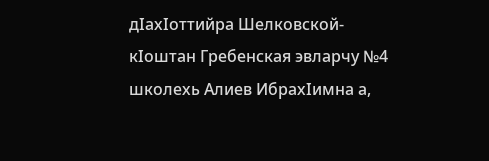дIахIоттийра Шелковской-кIоштан Гребенская эвларчу №4 школехь Алиев ИбрахIимна а,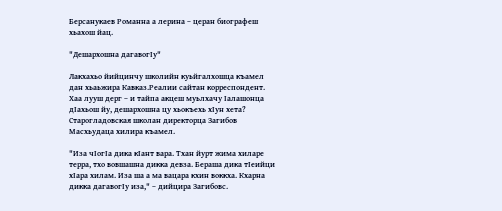Берсанукаев Романна а лерина – церан биографеш хьахош йац.

"Дешархошна дагавогIу"

Лакхахьо йийцинчу школийн куьйгалхошца къамел дан хьаьжира Кавказ.Реалии сайтан корреспондент. Хаа лууш дерг – и тайпа акцеш муьлхачу Iалашонца дIахьош йу, дешархошна цу хьокъехь хIун хета? Старогладовская школан директорца Загибов Масхьудаца хилира къамел.

"Иза чIогIа дика кIант вара. Тхан йурт жима хиларе терра, тхо вовшашна дикка девза. Бераша дика тIеийци хIара хилам. Иза ша а ма вацара кхин воккха. Кхарна дикка дагавогIу иза," – дийцира Загибовс.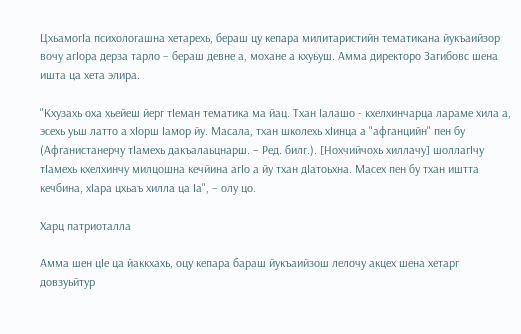ЦхьамогIа психологашна хетарехь, бераш цу кепара милитаристийн тематикана йукъаийзор вочу агIора дерза тарло – бераш девне а, мохане а кхуьуш. Амма директоро Загибовс шена ишта ца хета элира.

"Кхузахь оха хьейеш йерг тIеман тематика ма йац. Тхан Iалашо - кхелхинчарца лараме хила а, эсехь уьш латто а хIорш Iамор йу. Масала, тхан школехь хIинца а "афганцийн" пен бу (Афганистанерчу тIамехь дакъалаьцнарш. – Ред. билг.). [Нохчийчохь хиллачу] шоллагIчу тIамехь кхелхинчу милцошна кечйина агIо а йу тхан дIатоьхна. Масех пен бу тхан иштта кечбина, хIара цхьаъ хилла ца Iа", – олу цо.

Харц патриоталла

Амма шен цIе ца йаккхахь, оцу кепара бараш йукъаийзош лелочу акцех шена хетарг довзуьйтур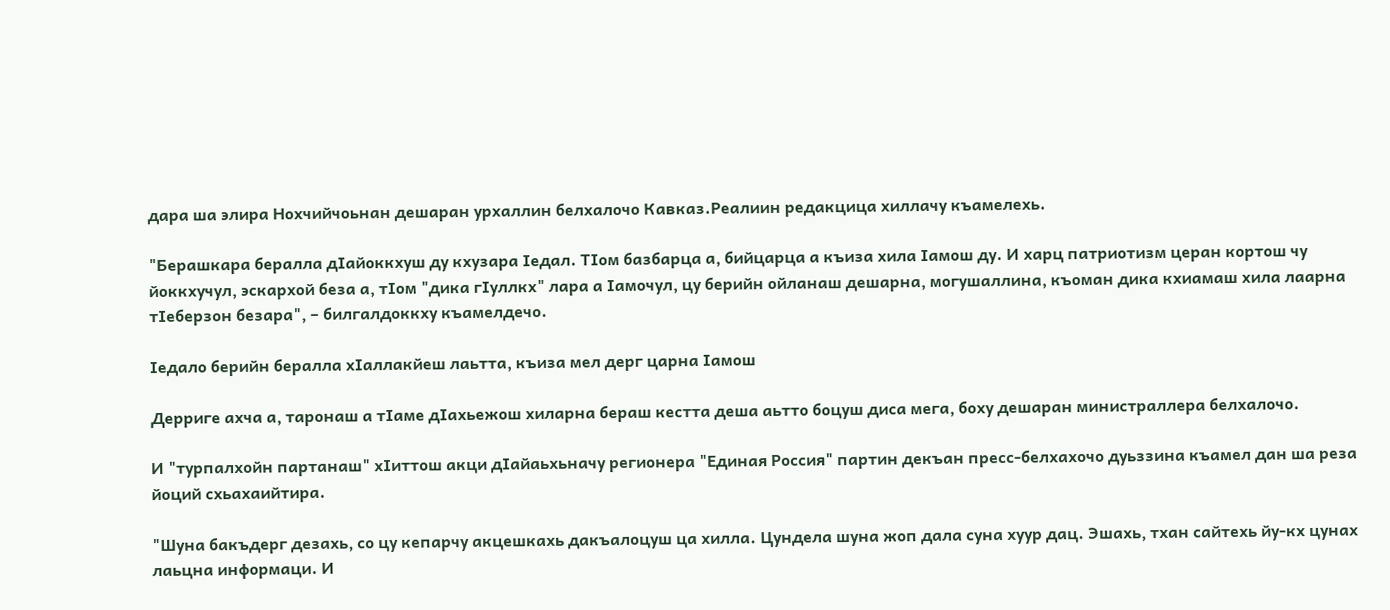дара ша элира Нохчийчоьнан дешаран урхаллин белхалочо Кавказ.Реалиин редакцица хиллачу къамелехь.

"Берашкара бералла дIайоккхуш ду кхузара Iедал. ТIом базбарца а, бийцарца а къиза хила Iамош ду. И харц патриотизм церан кортош чу йоккхучул, эскархой беза а, тIом "дика гIуллкх" лара а Iамочул, цу берийн ойланаш дешарна, могушаллина, къоман дика кхиамаш хила лаарна тIеберзон безара", – билгалдоккху къамелдечо.

Iедало берийн бералла хIаллакйеш лаьтта, къиза мел дерг царна Iамош

Дерриге ахча а, таронаш а тIаме дIахьежош хиларна бераш кестта деша аьтто боцуш диса мега, боху дешаран министраллера белхалочо.

И "турпалхойн партанаш" хIиттош акци дIайаьхьначу регионера "Единая Россия" партин декъан пресс-белхахочо дуьззина къамел дан ша реза йоций схьахаийтира.

"Шуна бакъдерг дезахь, со цу кепарчу акцешкахь дакъалоцуш ца хилла. Цундела шуна жоп дала суна хуур дац. Эшахь, тхан сайтехь йу-кх цунах лаьцна информаци. И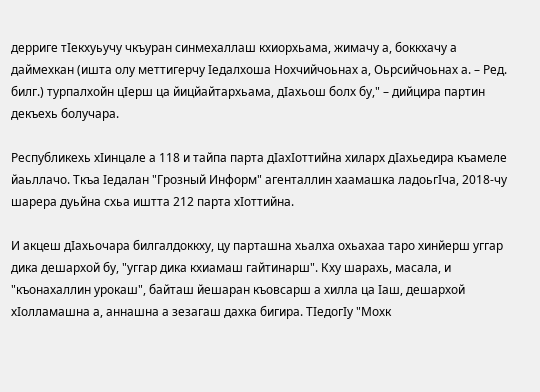дерриге тIекхуьучу чкъуран синмехаллаш кхиорхьама, жимачу а, боккхачу а даймехкан (ишта олу меттигерчу Iедалхоша Нохчийчоьнах а, Оьрсийчоьнах а. – Ред. билг.) турпалхойн цIерш ца йицйайтархьама, дIахьош болх бу," – дийцира партин декъехь болучара.

Республикехь хIинцале а 118 и тайпа парта дIахIоттийна хиларх дIахьедира къамеле йаьллачо. Ткъа Iедалан "Грозный Информ" агенталлин хаамашка ладоьгIча, 2018-чу шарера дуьйна схьа иштта 212 парта хIоттийна.

И акцеш дIахьочара билгалдоккху, цу парташна хьалха охьахаа таро хинйерш уггар дика дешархой бу, "уггар дика кхиамаш гайтинарш". Кху шарахь, масала, и "къонахаллин урокаш", байташ йешаран къовсарш а хилла ца Iаш, дешархой хIолламашна а, аннашна а зезагаш дахка бигира. ТIедогIу "Мохк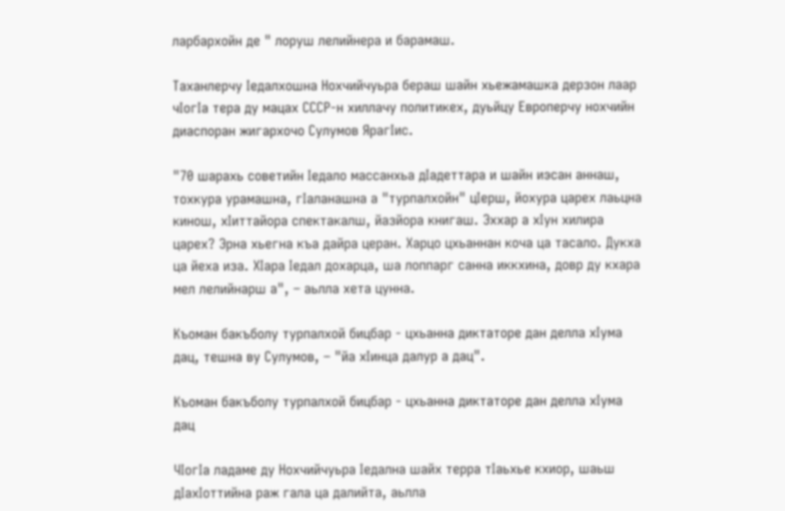ларбархойн де " лоруш лелийнера и барамаш.

Таханлерчу Iедалхошна Нохчийчуьра бераш шайн хьежамашка дерзон лаар чIогIа тера ду мацах СССР-н хиллачу политикех, дуьйцу Европерчу нохчийн диаспоран жигархочо Сулумов ЯрагIис.

"70 шарахь советийн Iедало массанхьа дIадеттара и шайн иэсан аннаш, тохкура урамашна, гIаланашна а "турпалхойн" цIерш, йохура царех лаьцна кинош, хIиттайора спектакалш, йазйора книгаш. Эххар а хIун хилира царех? Эрна хьегна къа дайра церан. Харцо цхьаннан коча ца тасало. Дукха ца йеха иза. ХIара Iедал дохарца, ша лоппарг санна иккхина, довр ду кхара мел лелийнарш а", – аьлла хета цунна.

Къоман бакъболу турпалхой бицбар - цхьанна диктаторе дан делла хIума дац, тешна ву Сулумов, – "йа хIинца далур а дац".

Къоман бакъболу турпалхой бицбар - цхьанна диктаторе дан делла хIума дац

ЧIогIа ладаме ду Нохчийчуьра Iедална шайх терра тIаьхье кхиор, шаьш дIахIоттийна раж гала ца далийта, аьлла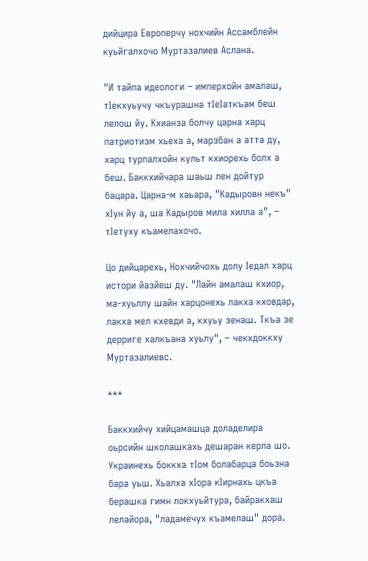дийцира Европерчу нохчийн Ассамблейн куьйгалхочо Муртазалиев Аслана.

"И тайпа идеологи – имперхойн амалаш, тIекхуьучу чкъурашна тIеIаткъам беш лелош йу. Кхианза болчу царна харц патриотизм хьеха а, марзбан а атта ду, харц турпалхойн культ кхиорехь болх а беш. Баккхийчара шаьш лен дойтур бацара. Царна-м хаьара, "Кадыровн некъ" хIун йу а, ша Кадыров мила хилла а", – тIетуху къамелахочо.

Цо дийцарехь, Нохчийчохь долу Iедал харц истори йазйеш ду. "Лайн амалаш кхиор, ма-хуьллу шайн харцонехь лакха кховдар, лакха мел кхевди а, кхуьу зенаш. Ткъа зе дерриге халкъана хуьлу", – чекхдоккху Муртазалиевс.

***

Баккхийчу хийцамашца доладелира оьрсийн школашкахь дешаран керла шо. Украинехь боккха тIом болабарца боьзна бара уьш. Хьалха хIора кIирнахь цкъа берашка гимн локхуьйтура, байракхаш лелайора, "ладамечух къамелаш" дора.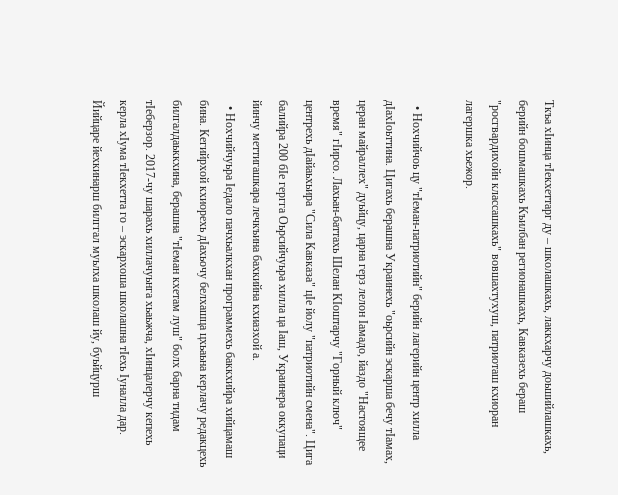Ткъа хIинца тIекхеттарг ду – школашкахь, лаккхарчу доьшийлашкахь, берийн бошмашкахь Къилбан регионашкахь, Кавказехь бераш "росгвардихойн классашкахь" вовшахтухуш, патриоташ кхиоран лагершка хьежор.

  • Нохчийчоь цу "тIеман-патриотийн" берийн лагерийн центр хилла дIахIоьттина. Цигахь берашна Украинехь "оьрсийн эскарша бечу тIамах, церан майраллех" дуьйцу, царна герз лелон Iамадо, йаздо "Настоящее время" гIирсо. Лахьан-баттахь Шелан КIоштарчу "Горный ключ" центрехь дIайаьхьира "Сила Кавказа" цIе йолу "патриотийн смена". Цига балийра 200 бIе гергга Оьрсийчуьра хилла ца Iаш, Украинера оккупаци йинчу меттигашкара лечкъина бахкийна кхиазхой а.
  • Нохчийчуьра Iедало пачхьалкхан программехь баккхийра хийцамаш бина. Кегийрхой кхиорехь дIахьочу белхашца цхьаьна керлачу редакцехь билгалдаьккхина, берашна "тIеман кхетам луш" болх барна тидам тIеберзор. 2017-чу шарахь хиллачуьнга хьаьжча, хIинцалерчу кепехь керла хIума тIекхетта го – эскархоша школашна тIехь Iуналла дар. Йийцаре йехкинарш билггал муьлха школаш йу, буьйцурш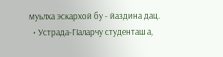муьлха эскархой бу - йаздина дац.
  • Устрада-ГIаларчу студенташ а,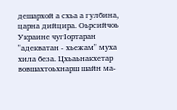дешархой а схьа а гулбина, царна дийцира. Оьрсийчоь Украине чугIортаран "адекватан - хьежам" муха хила беза. Цхьаьнакхетар вовшахтоьхнарш шайн ма-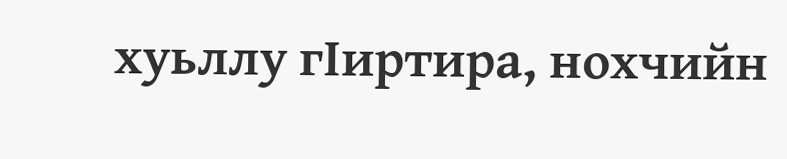хуьллу гIиртира, нохчийн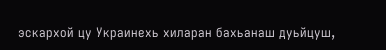эскархой цу Украинехь хиларан бахьанаш дуьйцуш,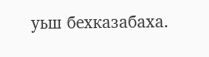уьш бехказабаха.